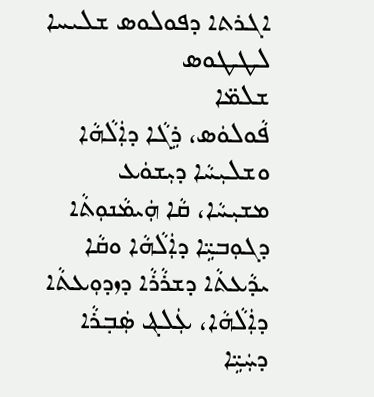ܐܓܪܬ‌ܐ ܕܦܘܠܘܣ ܫܠܝܚܐ ܠܛܛܘܣ
ܫܠܡ̈ܐ
ܦܵܘܠܘܿܣ، ܪܹܓܵܐ ܕܐܲܠܵܗܵܐ ܘܫܠܝܼܚܵܐ ܕܝܼܫܘܿܥ ܡܫܝܼܚܵܐ، ܩܵܐ ܗܲܝܡܵܢܘܼܬܵ‌ܐ ܕܓܘܼܒܝܹ̈ܐ ܕܐܲܠܵܗܵܐ ܘܩܵܐ ܝܕܵܥܬܵ‌ܐ ܕܫܪܵܪܵܐ ܕܙܕܘܼܥܬܵ‌ܐ ܕܐܲܠܵܗܵܐ، ܥܲܠܔ ܣܲܒ݂ܪܵܐ ܕܚܲܝܹ̈ܐ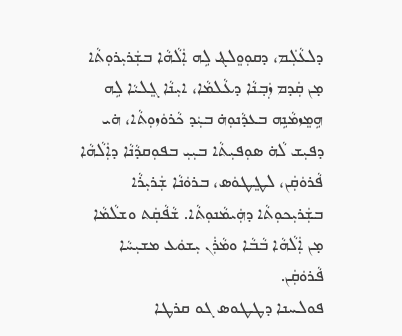ܕܠܥܵܠܲܡ، ܕܩܘܼܘܸܠܔ ܠܹܗ ܐܲܠܵܗܵܐ ܒܫܲܪܝܼܪܘܼܬܵ‌ܐ ܡ̣ܢ ܩܲܕܡ ܙܲܒ݂ܢܵܐ ܕܥܵܠܡܵܐ، ܐܝܼܢܵܐ ܓܸܠܝܵܐ ܠܹܗ ܗܹܡܸܙܡܵܢܹܗ ܒܥܕܵܢܘܼܗ̇ ܒܝܲܕ ܟܵܪܘܿܙܘܼܬܵ‌ܐ، ܗ̇ܝ ܕܦܝܼܫ ܠܵܗ̇ ܣܘܼܦܝܼܬܵ‌ܐ ܒܝܼܝܼ ܒܦܘܼܩܕܵܢܵܐ ܕܐܲܠܵܗܵܐ ܦܵܪܘܿܩܲܢ، ܠܛܸܛܘܿܣ، ܒܪܘܿܢܵܐ ܫܲܪܝܼܪܵܐ ܒܫܲܪܝܼܟܘܼܬܵ‌ܐ ܕܗܲܝܡܵܢܘܼܬܵ‌ܐ. ܫܵܦܵܩܲܬ ܘܫܠܵܡܵܐ ܡ̣ܢ ܐܲܠܵܗܵܐ ܒܵܒܵܐ ܘܡܵܪܲܢ ܝܼܫܘܿܥ ܡܫܝܼܚܵܐ ܦܵܪܘܿܩܲܢ.
ܦܘܠܚܢܐ ܕܛܛܘܣ ܓܘ ܩܪܛܐ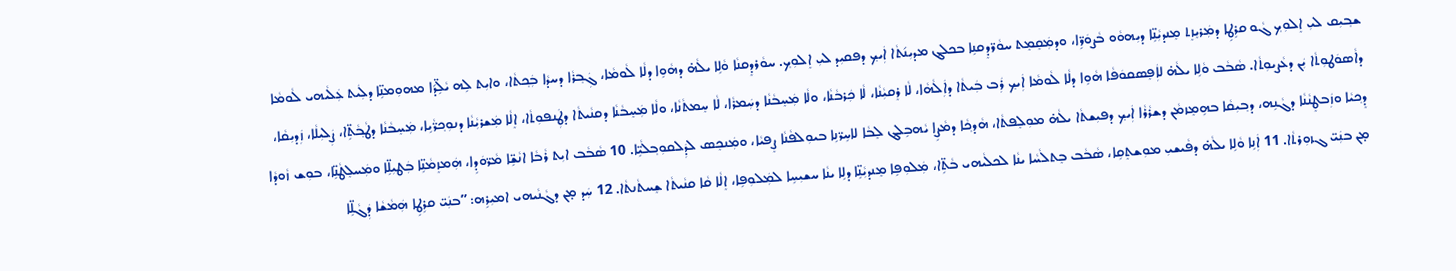ܫܒ݂ܝܼܩ ܠܝܼ ܐܸܠܘܼܟ݂ ܓܵܘ ܩܪܹܛܹܐ ܕܡܲܪܝܸܙܸܬ ܡܸܢܕܝܼܵܢܹ̈ܐ ܕܝܼܗܘܵܘ ܒܵܨܘܿܪܹ̈ܐ، ܘܕܡܲܩܸܡܸܬ ܚܘܵܪ̈ܕܸܩܢܹܐ ܒܟܠܔ ܡܕܝܼܢ݇ܬܵ‌ܐ ܐܲܝܟ݂ ܕܦܩܝܼܕ ܠܝܼ ܐܸܠܘܼܟ݂. ܚܘܵܪܕܸܩܢܵܐ ܘܵܠܹܐ ܝܠܵܗ̇ ܕܗܵܘܹܐ ܕܠܵܐ ܠܵܘܡܵܐ، ܓܲܒ݂ܪܵܐ ܕܚܕܵܐ ܒܲܟ݂ܬܵ‌ܐ، ܘܐܝܼܬ ܠܹܗ ܝܵܠܹ̈ܕ݇ܐ ܡܗܘܼܡܢܹ̈ܐ ܕܠܲܝܬ ܥܲܠܵܝܗ‌ܝ ܠܵܘܡܵܐ ܕܐܵܣܘܿܛܘܼܬܵ‌ܐ ܝܲܢ ܕܥܵܨܝܘܼܬܵ‌ܐ. ܣܵܒܵܒ ܘܵܠܹܐ ܝܠܵܗ̇ ܠܐܲܦܸܣܩܘܿܦܵܐ ܗܵܘܹܐ ܕܠܵܐ ܠܵܘܡܵܐ ܐܲܝܟ݂ ܪܲܒ ܒܲܝܬܵ‌ܐ ܕܐܲܠܵܗܵܐ، ܠܵܐ ܪܸܩܝܼܵܢܵܐ، ܠܵܐ ܟܲܪܒܵܢܵܐ، ܘܠܵܐ ܡܲܚܸܒܵܢܵܐ ܕܚܲܡܪܵܐ، ܠܵܐ ܚܸܡܬܵܢܵܐ، ܘܠܵܐ ܡܲܚܸܒܵܢܵܐ ܕܩܢܵܝܬܵ‌ܐ ܕܛܲܢܦܘܼܬܵ‌ܐ، ܐܸܠܵܐ ܡܲܫܪܝܼܵܢܵܐ ܕܢܘܼܟ݂ܪ̈ܵܝܹܐ، ܡܲܚܸܒܵܢܵܐ ܕܛܵܒ݂ܵܬܹ̈‌ܐ، ܨܲܠܝܼܠܵܐ، ܙܲܕܝܼܩܵܐ، ܕܸܟ݂ܝܵܐ ܘܙܲܒܛܸܢܵܢܵܐ ܕܓܵܢܹܗ، ܕܒ݂ܝܼܩܵܐ ܒܗܹܡܸܙܡܵܢ ܕܫܪܵܪܵܐ ܐܲܝܟ݂ ܕܦܝܼܫܬܵ‌ܐ ܝܠܵܗ̇ ܡܘܼܠܸܦܬܵ‌ܐ، ܗܵܕܟ݂ܵܐ ܕܡܵܨܹܐ ܝܵܗܒܹܠܔ ܠܸܒܵܐ ܠܐܚܹܪ̈ܢܹܐ ܒܝܘܼܠܦܵܢܵܐ ܨܸܦܝܵܐ، ܘܡܲܢܟܸܣ ܠܕܲܠܩܘܼܒ݂ܠܵܝܹ̈ܐ. 10 ܣܵܒܵܒ ܐܝܼܬ ܪܵܒܵܐ ܐܢܵܫܹ̈ܐ ܡܵܪ̈ܘܿܕܹܐ، ܗܲܡܙܸܡܵܢܹ̈ܐ ܒܲܛܝܼܠܹ̈ܐ ܘܡܲܚܠܸܛܵܢܹ̈ܐ، ܒܘܼܫ ܙܵܘܕܵܐ ܡ̣ܢ ܒܢܲܝ̈ ܓܙܘܼܪܬܵ‌ܐ. 11 ܐܲܢܹܐ ܘܵܠܹܐ ܝܠܵܗ̇ ܕܦܵܝܫܝܼ ܡܘܼܫܬܸܩܹܐ، ܣܵܒܵܒ ܒܸܬܠܵܚܵܐ ܝܢܵܐ ܠܟܠܵܝܗ‌ܝ ܒܵܬܹ̈‌ܐ، ܡܲܠܘܼܦܹܐ ܡܸܢܕܝܼܵܢܹ̈ܐ ܕܠܹܐ ܝܢܵܐ ܚܫܝܼܚܹܐ ܠܡܲܠܘܼܦܹܐ، ܐܸܠܵܐ ܩܵܐ ܩܢܵܝܬܵ‌ܐ ܫܸܚܬܵܢܬܵ‌ܐ. 12 ܚܲܕ ܡ̣ܢ ܕܓܵܢܵܝܗ‌ܝ ܐܡܝܼܪܹܗ: ”ܒܢܲܝ̈ ܩܪܹܛܹܐ ܗܲܡܵܫܵܐ ܕܲܓܵܠܹ̈ܐ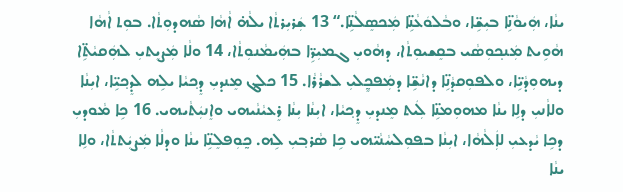ܝܢܵܐ، ܗܲܝܘܵܢܹ̈ܐ ܒܝܼܫܹ̈ܐ، ܘܒܵܠܘܿܥܵܢܹ̈ܐ ܡܲܟܣܸܠܵܢܹ̈ܐ.“ 13 ܫܲܪܝܼܪܬܵ‌ܐ ܝܠܵܗ̇ ܐܵܗܵܐ ܣܵܗܕܘܼܬܵ‌ܐ. ܒܘܼܬ ܐܵܗܵܐ ܗܵܘܹܝܬ ܡܲܢܟ݂ܘܼܣܵܝ ܒܩܸܫܝܘܼܬܵ‌ܐ، ܕܗܵܘܝܼ ܓܡܝܼܪܹ̈ܐ ܒܗܲܝܡܵܢܘܼܬܵ‌ܐ، 14 ܘܠܵܐ ܡܲܨܝܸܬ‌ܝܼ ܠܗܲܩܝܵܬܹ̈‌ܐ ܕܝܗܘܼܕܵܝܹ̈ܐ، ܘܠܦܘܼܩܕܵܢܹ̈ܐ ܕܐܢܵܫܹ̈ܐ ܕܡܲܦܟ̰ܸܠܝܼ ܠܫܪܵܪܵܐ. 15 ܟܠܔ ܡܸܢܕܝܼ ܕܸܟ݂ܝܵܐ ܝܠܹܗ ܠܕܸܟ݂ܝܹ̈ܐ، ܐܝܼܢܵܐ ܘܠܐܵܢܝܼ ܕܠܹܐ ܝܢܵܐ ܡܗܘܼܡܢܹ̈ܐ ܠܲܝܬ ܡܸܢܕܝܼ ܕܸܟ݂ܝܵܐ، ܐܝܼܢܵܐ ܝܼܢܵܐ ܪܸܥܝܵܢܵܝܗ‌ܝ ܘܐܸܢܝܲܬܵܝܗ‌ܝ. 16 ܟܹܐ ܡܵܘܕܝܼ ܕܟܹܐ ܝܵܕܥܝܼ ܠܐܲܠܵܗܵܐ، ܐܝܼܢܵܐ ܒܦܘܼܠܚܵܢܵܝ̈ܗ‌ܝ ܟܹܐ ܣܵܪܒ݂ܝܼ ܠܹܗ. ܟ̰ܘܼܦܠܸܢܹ̈ܐ ܝܢܵܐ ܘܕܠܵܐ ܡܲܨܝܲܬܬܵ‌ܐ، ܘܠܹܐ ܝܢܵܐ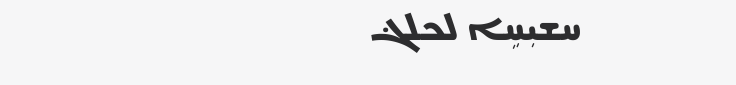ܚܫܝܼܚܹܐ ܠܟܠܔ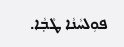ܦܘܼܠܚܵܢܵܐ ܛܵܒ݂ܵܐ.